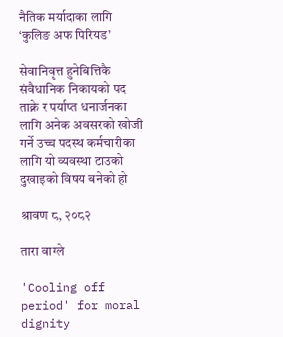नैतिक मर्यादाका लागि ‘कुलिङ अफ पिरियड’

सेवानिवृत्त हुनेबित्तिकै संवैधानिक निकायको पद ताक्ने र पर्याप्त धनार्जनका लागि अनेक अवसरको खोजी गर्ने उच्च पदस्थ कर्मचारीका लागि यो व्यवस्था टाउको दुखाइको विषय बनेको हो

श्रावण ८, २०८२

तारा वाग्ले

'Cooling off period' for moral dignity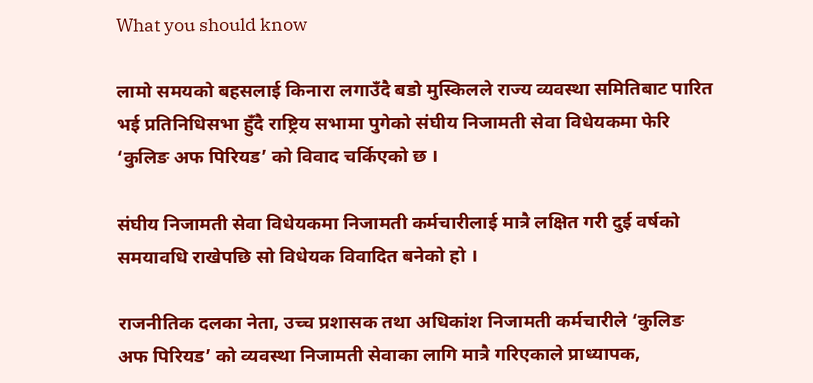What you should know

लामो समयको बहसलाई किनारा लगाउँदै बडो मुस्किलले राज्य व्यवस्था समितिबाट पारित भई प्रतिनिधिसभा हुँदै राष्ट्रिय सभामा पुगेको संघीय निजामती सेवा विधेयकमा फेरि ‘कुलिङ अफ पिरियड’ को विवाद चर्किएको छ ।

संघीय निजामती सेवा विधेयकमा निजामती कर्मचारीलाई मात्रै लक्षित गरी दुई वर्षको समयावधि राखेपछि सो विधेयक विवादित बनेको हो ।

राजनीतिक दलका नेता, उच्च प्रशासक तथा अधिकांश निजामती कर्मचारीले ‘कुलिङ अफ पिरियड’ को व्यवस्था निजामती सेवाका लागि मात्रै गरिएकाले प्राध्यापक,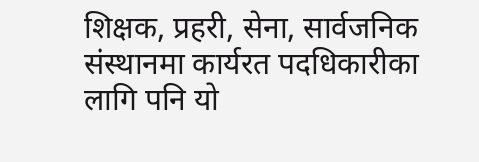शिक्षक, प्रहरी, सेना, सार्वजनिक संस्थानमा कार्यरत पदधिकारीका लागि पनि यो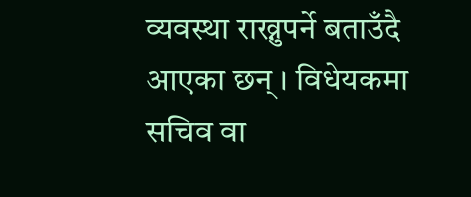व्यवस्था राख्नुपर्ने बताउँदै आएका छन् । विधेयकमा सचिव वा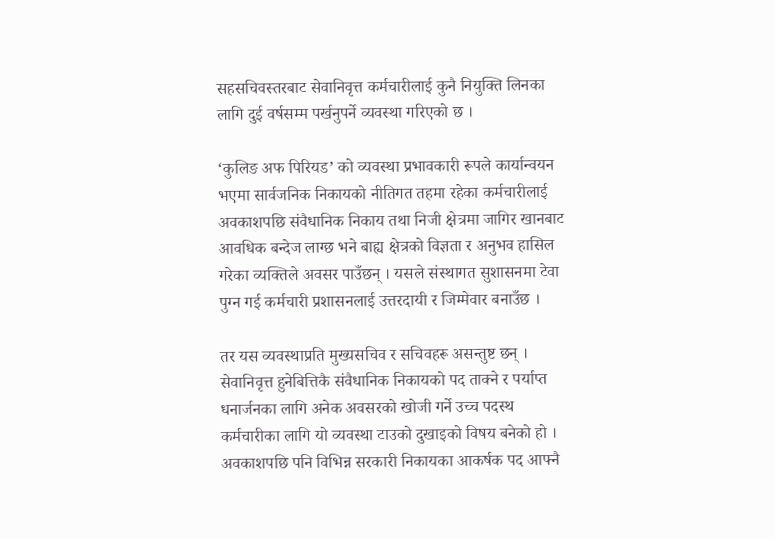सहसचिवस्तरबाट सेवानिवृत्त कर्मचारीलाई कुनै नियुक्ति लिनका लागि दुई वर्षसम्म पर्खनुपर्ने व्यवस्था गरिएको छ ।

‘कुलिङ अफ पिरियड’ को व्यवस्था प्रभावकारी रूपले कार्यान्वयन भएमा सार्वजनिक निकायको नीतिगत तहमा रहेका कर्मचारीलाई अवकाशपछि संवैधानिक निकाय तथा निजी क्षेत्रमा जागिर खानबाट आवधिक बन्देज लाग्छ भने बाह्य क्षेत्रको विज्ञता र अनुभव हासिल गरेका व्यक्तिले अवसर पाउँछन् । यसले संस्थागत सुशासनमा टेवा पुग्न गई कर्मचारी प्रशासनलाई उत्तरदायी र जिम्मेवार बनाउँछ ।

तर यस व्यवस्थाप्रति मुख्यसचिव र सचिवहरू असन्तुष्ट छन् । सेवानिवृत्त हुनेबित्तिकै संवैधानिक निकायको पद ताक्ने र पर्याप्त धनार्जनका लागि अनेक अवसरको खोजी गर्ने उच्च पदस्थ कर्मचारीका लागि यो व्यवस्था टाउको दुखाइको विषय बनेको हो । अवकाशपछि पनि विभिन्न सरकारी निकायका आकर्षक पद आफ्नै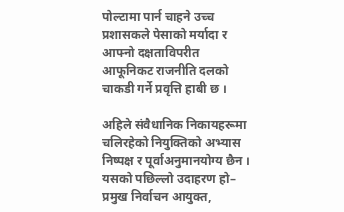पोल्टामा पार्न चाहने उच्च प्रशासकले पेसाको मर्यादा र आफ्नो दक्षताविपरीत आफूनिकट राजनीति दलको चाकडी गर्ने प्रवृत्ति हाबी छ ।

अहिले संवैधानिक निकायहरूमा चलिरहेको नियुक्तिको अभ्यास निष्पक्ष र पूर्वाअनुमानयोग्य छैन । यसको पछिल्लो उदाहरण हो– प्रमुख निर्वाचन आयुक्त,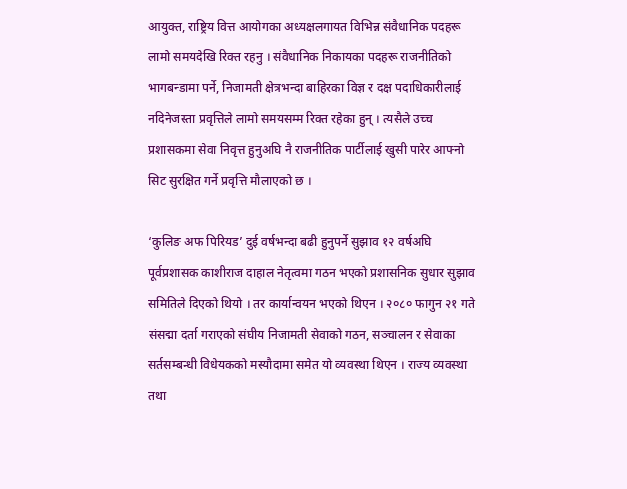आयुक्त, राष्ट्रिय वित्त आयोगका अध्यक्षलगायत विभिन्न संवैधानिक पदहरू लामो समयदेखि रिक्त रहनु । संवैधानिक निकायका पदहरू राजनीतिको भागबन्डामा पर्ने, निजामती क्षेत्रभन्दा बाहिरका विज्ञ र दक्ष पदाधिकारीलाई नदिनेजस्ता प्रवृत्तिले लामो समयसम्म रिक्त रहेका हुन् । त्यसैले उच्च प्रशासकमा सेवा निवृत्त हुनुअघि नै राजनीतिक पार्टीलाई खुसी पारेर आफ्नो सिट सुरक्षित गर्ने प्रवृत्ति मौलाएको छ ।

‘कुलिङ अफ पिरियड’ दुई वर्षभन्दा बढी हुनुपर्ने सुझाव १२ वर्षअघि पूर्वप्रशासक काशीराज दाहाल नेतृत्वमा गठन भएको प्रशासनिक सुधार सुझाव समितिले दिएको थियो । तर कार्यान्वयन भएको थिएन । २०८० फागुन २१ गते संसद्मा दर्ता गराएको संघीय निजामती सेवाको गठन, सञ्चालन र सेवाका सर्तसम्बन्धी विधेयकको मस्यौदामा समेत यो व्यवस्था थिएन । राज्य व्यवस्था तथा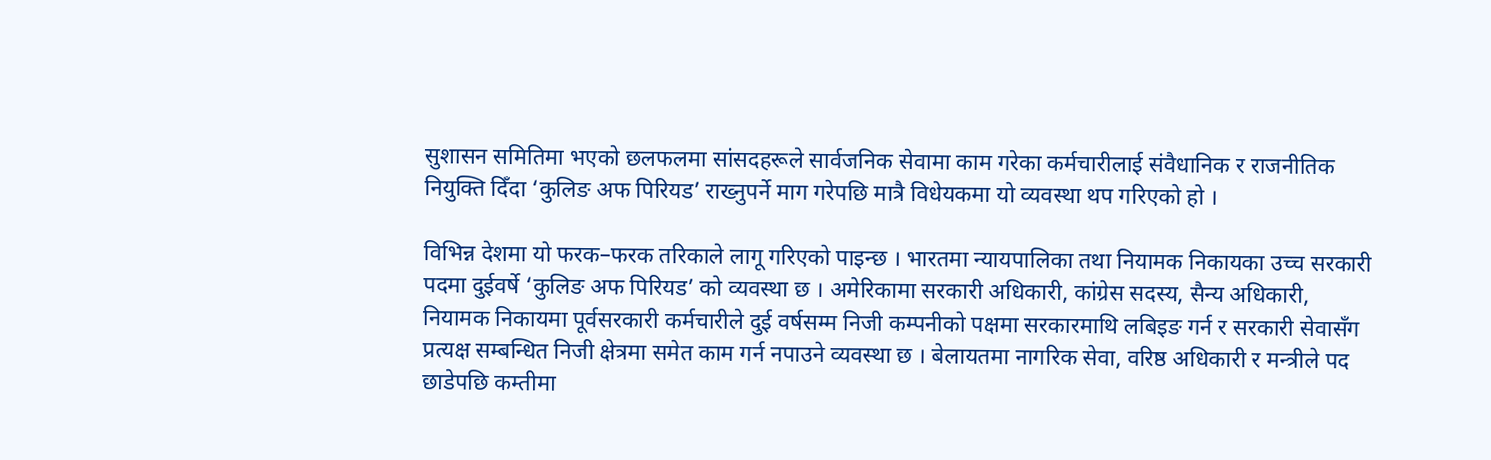सुशासन समितिमा भएको छलफलमा सांसदहरूले सार्वजनिक सेवामा काम गरेका कर्मचारीलाई संवैधानिक र राजनीतिक नियुक्ति दिँदा ‘कुलिङ अफ पिरियड’ राख्नुपर्ने माग गरेपछि मात्रै विधेयकमा यो व्यवस्था थप गरिएको हो ।

विभिन्न देशमा यो फरक–फरक तरिकाले लागू गरिएको पाइन्छ । भारतमा न्यायपालिका तथा नियामक निकायका उच्च सरकारी पदमा दुईवर्षे ‘कुलिङ अफ पिरियड’ को व्यवस्था छ । अमेरिकामा सरकारी अधिकारी, कांग्रेस सदस्य, सैन्य अधिकारी, नियामक निकायमा पूर्वसरकारी कर्मचारीले दुई वर्षसम्म निजी कम्पनीको पक्षमा सरकारमाथि लबिइङ गर्न र सरकारी सेवासँग प्रत्यक्ष सम्बन्धित निजी क्षेत्रमा समेत काम गर्न नपाउने व्यवस्था छ । बेलायतमा नागरिक सेवा, वरिष्ठ अधिकारी र मन्त्रीले पद छाडेपछि कम्तीमा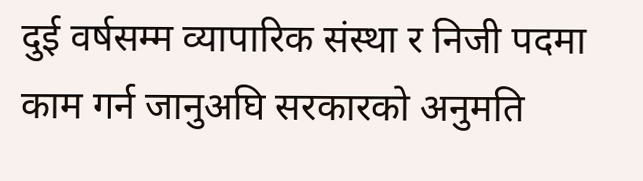दुई वर्षसम्म व्यापारिक संस्था र निजी पदमा काम गर्न जानुअघि सरकारको अनुमति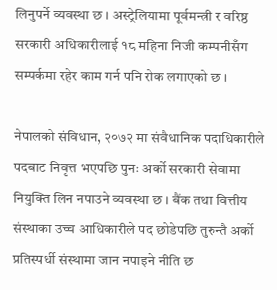लिनुपर्ने व्यवस्था छ । अस्ट्रेलियामा पूर्वमन्त्री र वरिष्ठ सरकारी अधिकारीलाई १८ महिना निजी कम्पनीसँग सम्पर्कमा रहेर काम गर्न पनि रोक लगाएको छ ।

नेपालको संविधान, २०७२ मा संवैधानिक पदाधिकारीले पदबाट निवृत्त भएपछि पुनः अर्को सरकारी सेवामा नियुक्ति लिन नपाउने व्यवस्था छ । बैंक तथा वित्तीय संस्थाका उच्च आधिकारीले पद छोडेपछि तुरुन्तै अर्को प्रतिस्पर्धी संस्थामा जान नपाइने नीति छ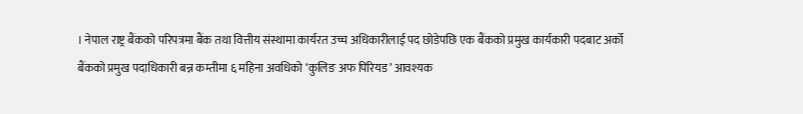। नेपाल राष्ट्र बैंकको परिपत्रमा बैंक तथा वित्तीय संस्थामा कार्यरत उच्च अधिकारीलाई पद छोडेपछि एक बैंकको प्रमुख कार्यकारी पदबाट अर्को बैंकको प्रमुख पदाधिकारी बन्न कम्तीमा ६ महिना अवधिको ‘कुलिङ अफ पिरियड’ आवश्यक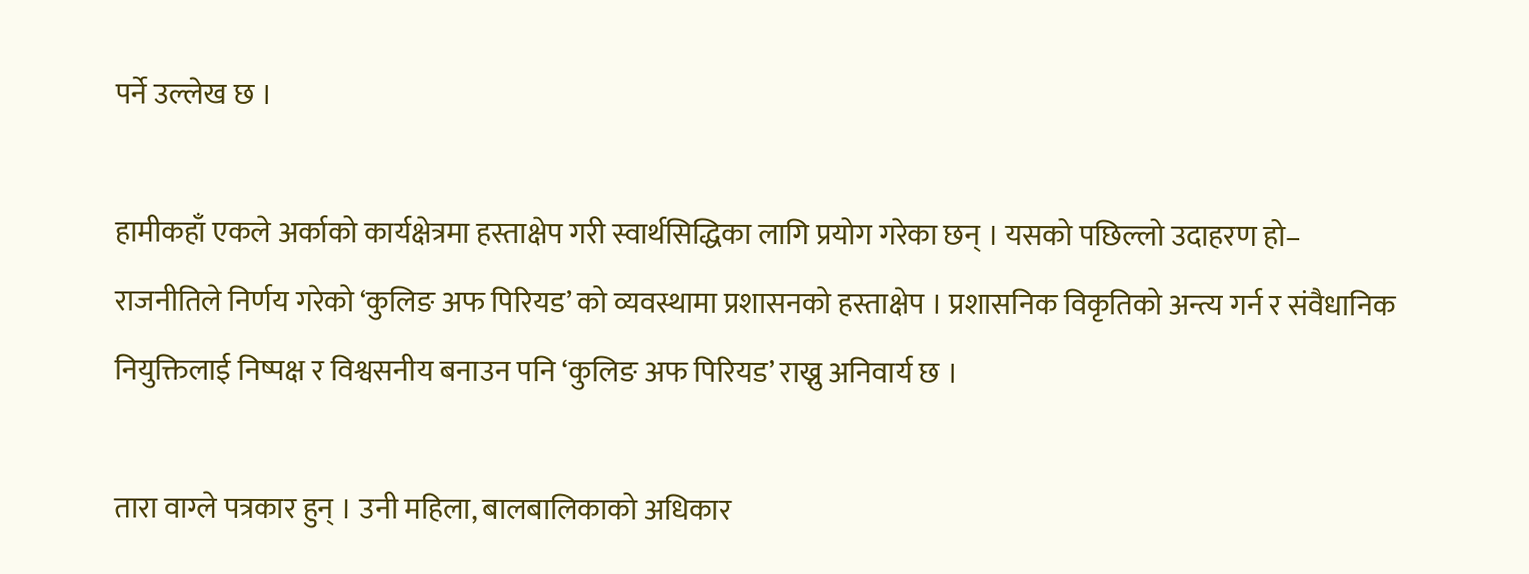पर्ने उल्लेख छ ।

हामीकहाँ एकले अर्काको कार्यक्षेत्रमा हस्ताक्षेप गरी स्वार्थसिद्धिका लागि प्रयोग गरेका छन् । यसको पछिल्लो उदाहरण हो– राजनीतिले निर्णय गरेको ‘कुलिङ अफ पिरियड’ को व्यवस्थामा प्रशासनको हस्ताक्षेप । प्रशासनिक विकृतिको अन्त्य गर्न र संवैधानिक नियुक्तिलाई निष्पक्ष र विश्वसनीय बनाउन पनि ‘कुलिङ अफ पिरियड’ राख्नु अनिवार्य छ ।

तारा वाग्ले पत्रकार हुन् । उनी महिला, बालबालिकाको अधिकार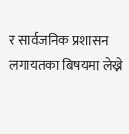र सार्वजनिक प्रशासन लगायतका बिषयमा लेख्ने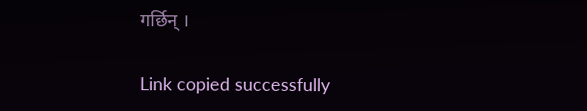गर्छिन् ।

Link copied successfully